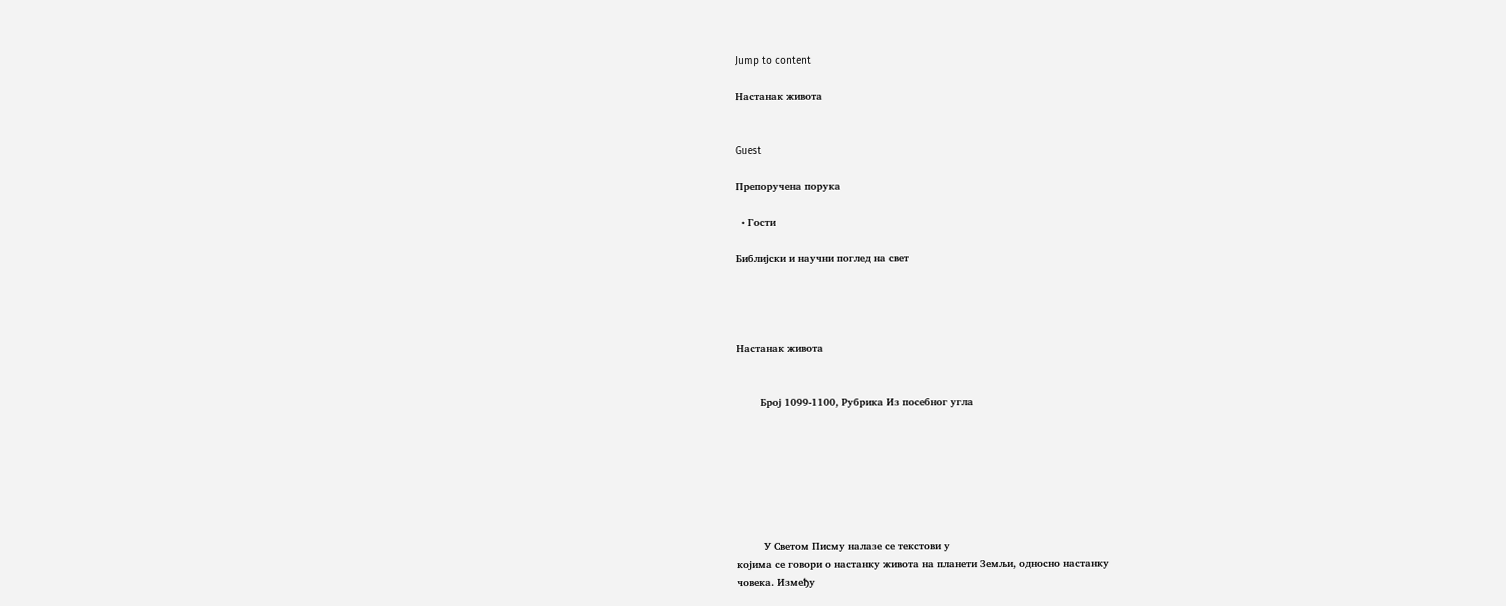Jump to content

Настанак живота


Guest

Препоручена порука

  • Гости

Библијски и научни поглед на свет




Настанак живота


        Број 1099-1100, Рубрика Из посебног угла







         У Светом Писму налазе се текстови у
којима се говори о настанку живота на планети Земљи, односно настанку
човека. Између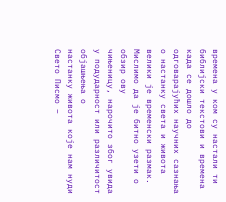времена у ком су настали ти библијски текстови и времена
када се дошло до одговарајућих научних сазнања о настанку света и живота
велики је временски размак. Мислимо да је битно узети о обзир ову
чињеницу, нарочито због увида у подударност или различитост објашњења о
настанку живота које нам нуди Свето Писмо –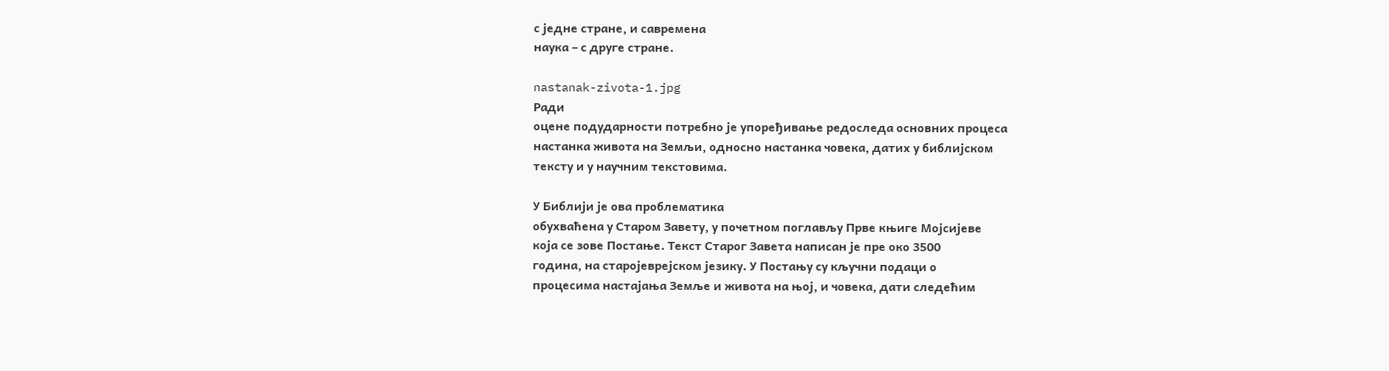с једне стране, и савремена
наука – с друге стране.

nastanak-zivota-1.jpg
Ради
оцене подударности потребно је упоређивање редоследа основних процеса
настанка живота на Земљи, односно настанка човека, датих у библијском
тексту и у научним текстовима.

У Библији је ова проблематика
обухваћена у Старом Завету, у почетном поглављу Прве књиге Мојсијеве
која се зове Постање. Текст Старог Завета написан је пре око 3500
година, на старојеврејском језику. У Постању су кључни подаци о
процесима настајања Земље и живота на њој, и човека, дати следећим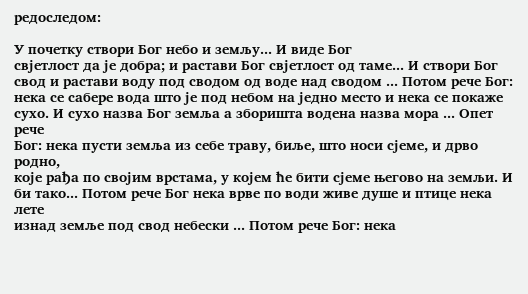редоследом:

У почетку створи Бог небо и земљу... И виде Бог
свјетлост да је добра; и растави Бог свјетлост од таме... И створи Бог
свод и растави воду под сводом од воде над сводом ... Потом рече Бог:
нека се сабере вода што је под небом на једно место и нека се покаже
сухо. И сухо назва Бог земља а зборишта водена назва мора ... Опет рече
Бог: нека пусти земља из себе траву, биље, што носи сјеме, и дрво родно,
које рађа по својим врстама, у којем ће бити сјеме његово на земљи. И
би тако... Потом рече Бог нека врве по води живе душе и птице нека лете
изнад земље под свод небески ... Потом рече Бог: нека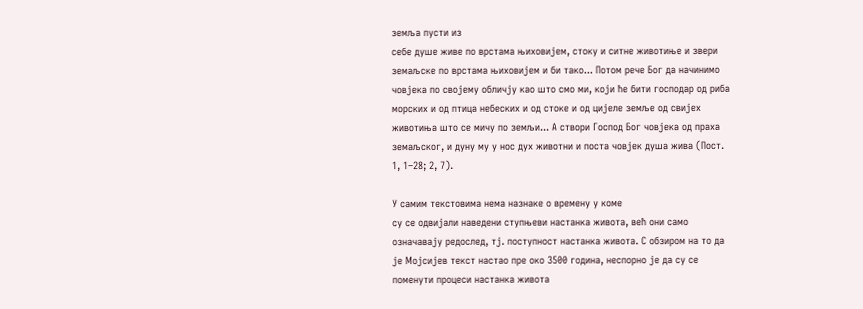земља пусти из
себе душе живе по врстама њиховијем, стоку и ситне животиње и звери
земаљске по врстама њиховијем и би тако... Потом рече Бог да начинимо
човјека по својему обличју као што смо ми, који ће бити господар од риба
морских и од птица небеских и од стоке и од цијеле земље од свијех
животиња што се мичу по земљи... А створи Господ Бог човјека од праха
земаљског, и дуну му у нос дух животни и поста човјек душа жива (Пост.
1, 1–28; 2, 7).

У самим текстовима нема назнаке о времену у коме
су се одвијали наведени ступњеви настанка живота, већ они само
означавају редослед, тј. поступност настанка живота. С обзиром на то да
је Мојсијев текст настао пре око 3500 година, неспорно је да су се
поменути процеси настанка живота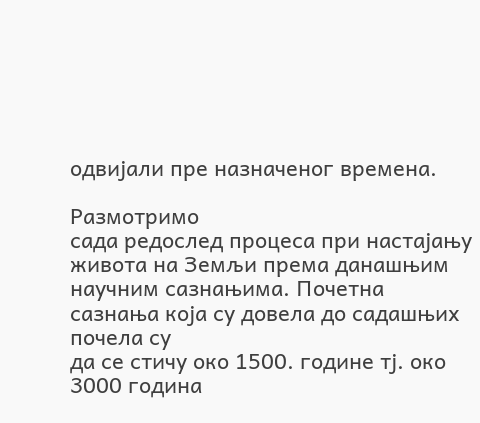одвијали пре назначеног времена.

Размотримо
сада редослед процеса при настајању живота на Земљи према данашњим
научним сазнањима. Почетна сазнања која су довела до садашњих почела су
да се стичу око 1500. године тј. око 3000 година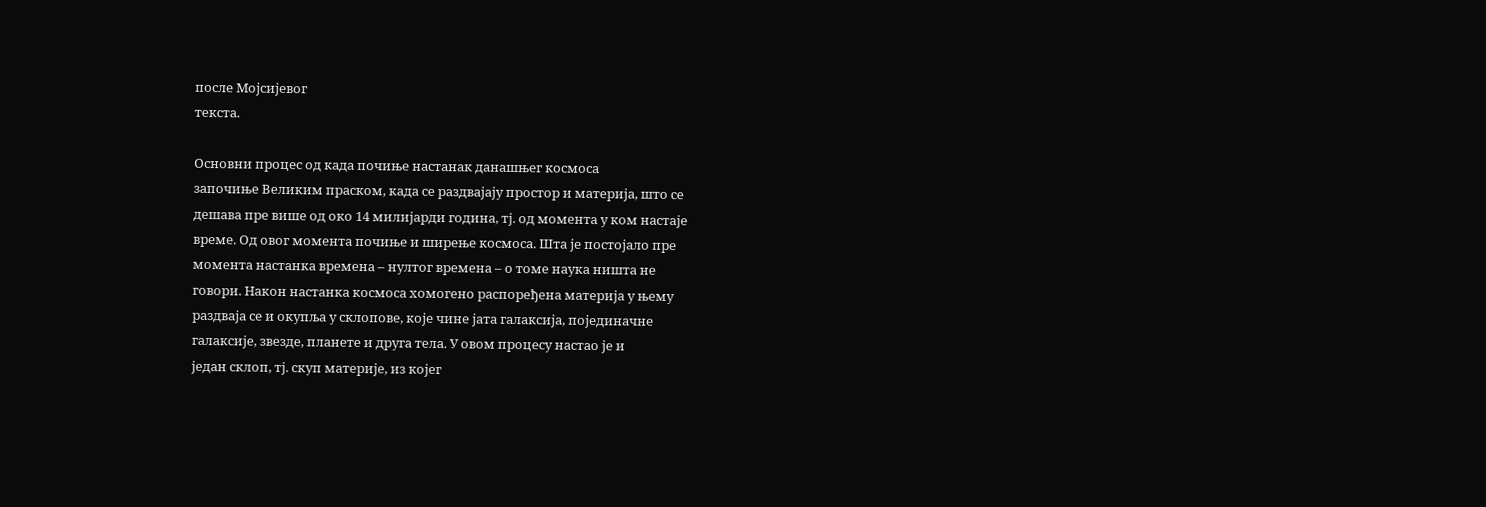после Мојсијевог
текста.

Основни процес од када почиње настанак данашњег космоса
започиње Великим праском, када се раздвајају простор и материја, што се
дешава пре више од око 14 милијарди година, тј. од момента у ком настаје
време. Од овог момента почиње и ширење космоса. Шта је постојало пре
момента настанка времена – нултог времена – о томе наука ништа не
говори. Након настанка космоса хомогено распоређена материја у њему
раздваја се и окупља у склопове, које чине јата галаксија, појединачне
галаксије, звезде, планете и друга тела. У овом процесу настао је и
један склоп, тј. скуп материје, из којег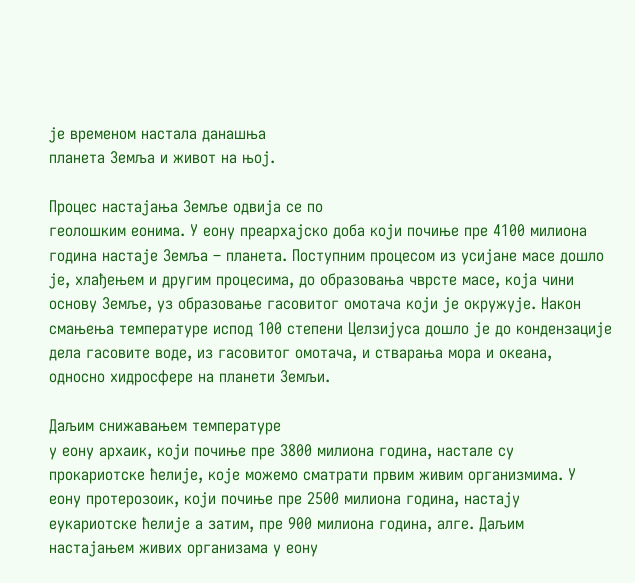је временом настала данашња
планета Земља и живот на њој.

Процес настајања Земље одвија се по
геолошким еонима. У еону преархајско доба који почиње пре 4100 милиона
година настаје Земља – планета. Поступним процесом из усијане масе дошло
је, хлађењем и другим процесима, до образовања чврсте масе, која чини
основу Земље, уз образовање гасовитог омотача који је окружује. Након
смањења температуре испод 100 степени Целзијуса дошло је до кондензације
дела гасовите воде, из гасовитог омотача, и стварања мора и океана,
односно хидросфере на планети Земљи.

Даљим снижавањем температуре
у еону архаик, који почиње пре 3800 милиона година, настале су
прокариотске ћелије, које можемо сматрати првим живим организмима. У
еону протерозоик, који почиње пре 2500 милиона година, настају
еукариотске ћелије а затим, пре 900 милиона година, алге. Даљим
настајањем живих организама у еону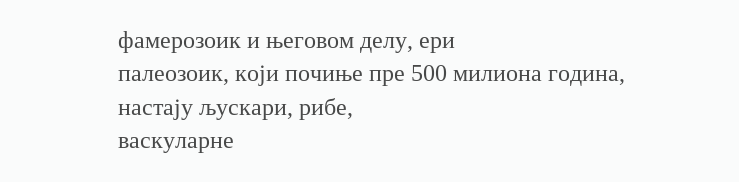фамерозоик и његовом делу, ери
палеозоик, који почиње пре 500 милиона година, настају љускари, рибе,
васкуларне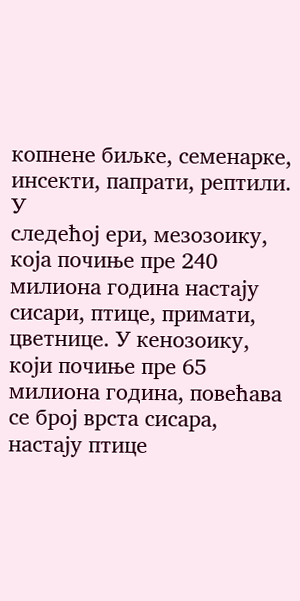копнене биљке, семенарке, инсекти, папрати, рептили. У
следећој ери, мезозоику, која почиње пре 240 милиона година настају
сисари, птице, примати, цветнице. У кенозоику, који почиње пре 65
милиона година, повећава се број врста сисара, настају птице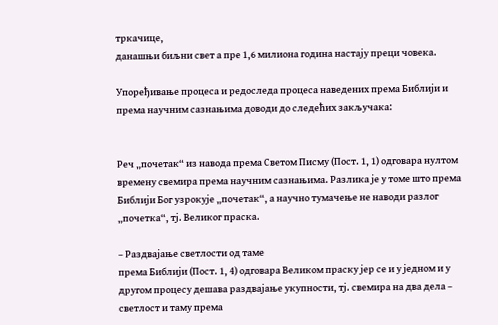тркачице,
данашњи биљни свет а пре 1,6 милиона година настају преци човека.

Упоређивање процеса и редоследа процеса наведених према Библији и према научним сазнањима доводи до следећих закључака:


Реч „почетак“ из навода према Светом Писму (Пост. 1, 1) одговара нултом
времену свемира према научним сазнањима. Разлика је у томе што према
Библији Бог узрокује „почетак“, а научно тумачење не наводи разлог
„почетка“, тј. Великог праска.

– Раздвајање светлости од таме
према Библији (Пост. 1, 4) одговара Великом праску јер се и у једном и у
другом процесу дешава раздвајање укупности, тј. свемира на два дела –
светлост и таму према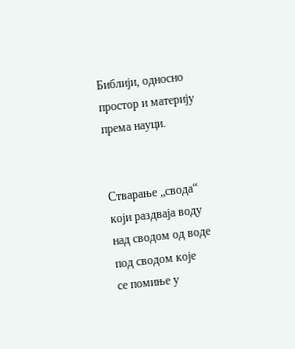Библији, односно простор и материју према науци.


Стварање „свода“ који раздваја воду над сводом од воде под сводом које
се помиње у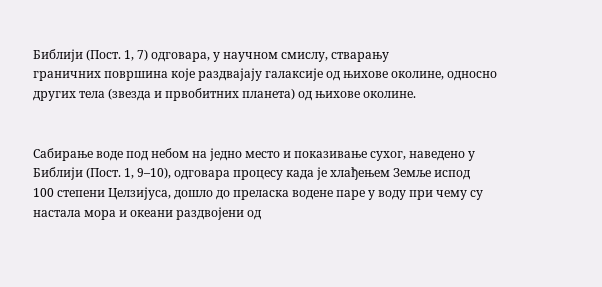Библији (Пост. 1, 7) одговара, у научном смислу, стварању
граничних површина које раздвајају галаксије од њихове околине, односно
других тела (звезда и првобитних планета) од њихове околине.


Сабирање воде под небом на једно место и показивање сухог, наведено у
Библији (Пост. 1, 9–10), одговара процесу када је хлађењем Земље испод
100 степени Целзијуса, дошло до преласка водене паре у воду при чему су
настала мора и океани раздвојени од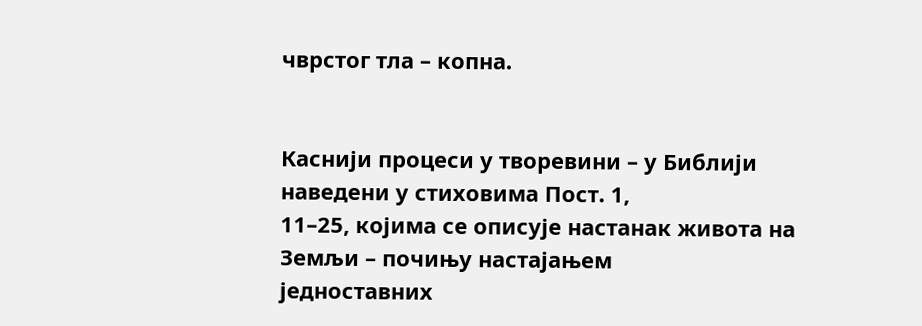чврстог тла – копна.


Каснији процеси у творевини – у Библији наведени у стиховима Пост. 1,
11–25, којима се описује настанак живота на Земљи – почињу настајањем
једноставних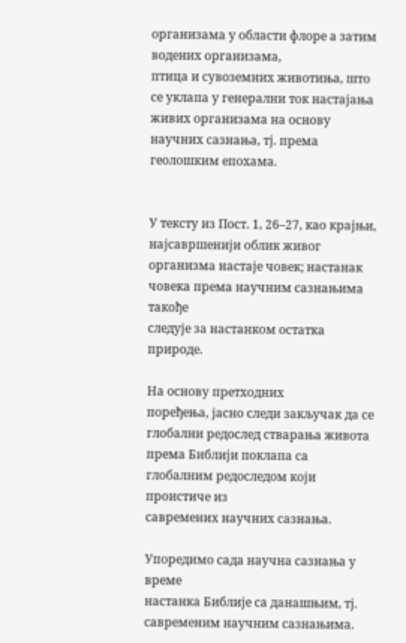организама у области флоре а затим водених организама,
птица и сувоземних животиња, што се уклапа у генерални ток настајања
живих организама на основу научних сазнања, тј. према геолошким епохама.


У тексту из Пост. 1, 26–27, као крајњи, најсавршенији облик живог
организма настаје човек; настанак човека према научним сазнањима такође
следује за настанком остатка природе.

На основу претходних
поређења, јасно следи закључак да се глобални редослед стварања живота
према Библији поклапа са глобалним редоследом који проистиче из
савремених научних сазнања.

Упоредимо сада научна сазнања у време
настанка Библије са данашњим, тј. савременим научним сазнањима.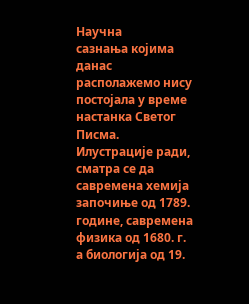Научна
сазнања којима данас располажемо нису постојала у време настанка Светог
Писма. Илустрације ради, сматра се да савремена хемија започиње од 1789.
године, савремена физика од 1680. г. а биологија од 19.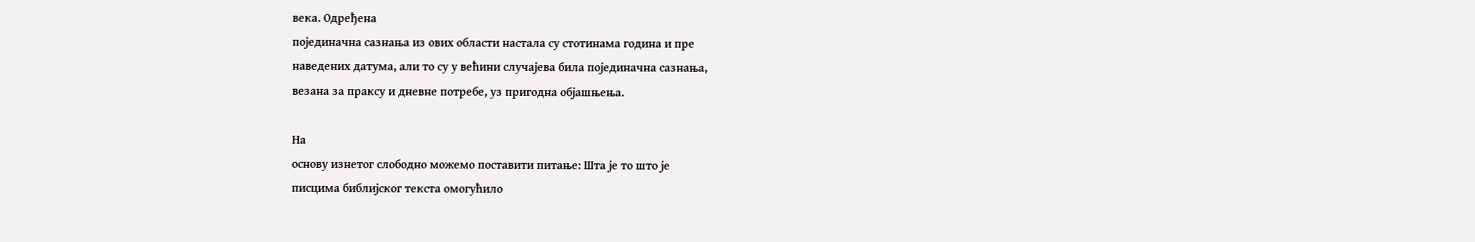века. Одређена
појединачна сазнања из ових области настала су стотинама година и пре
наведених датума, али то су у већини случајева била појединачна сазнања,
везана за праксу и дневне потребе, уз пригодна објашњења.

На
основу изнетог слободно можемо поставити питање: Шта је то што је
писцима библијског текста омогућило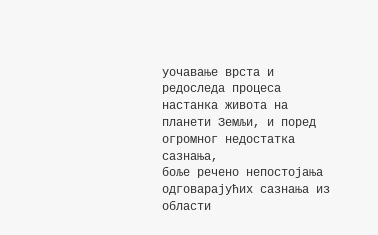уочавање врста и редоследа процеса
настанка живота на планети Земљи, и поред огромног недостатка сазнања,
боље речено непостојања одговарајућих сазнања из области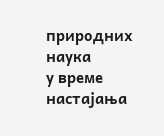природних наука
у време настајања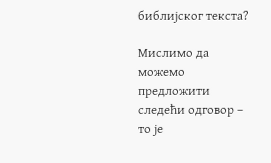библијског текста?

Мислимо да можемо предложити следећи одговор – то је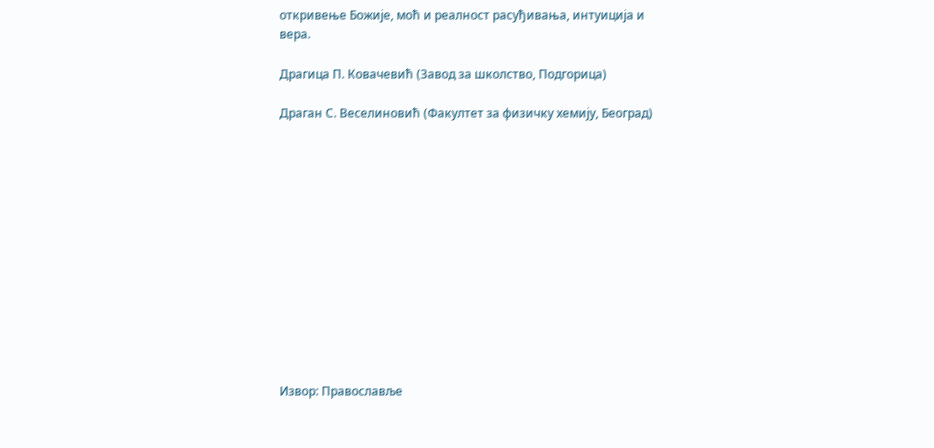откривење Божије, моћ и реалност расуђивања, интуиција и вера.

Драгица П. Ковачевић (Завод за школство, Подгорица)

Драган С. Веселиновић (Факултет за физичку хемију, Београд)













Извор: Православље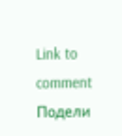Link to comment
Подели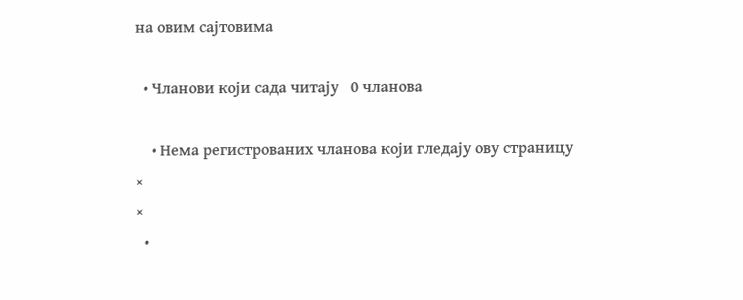на овим сајтовима

  • Чланови који сада читају   0 чланова

    • Нема регистрованих чланова који гледају ову страницу
×
×
  •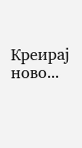Креирај ново...